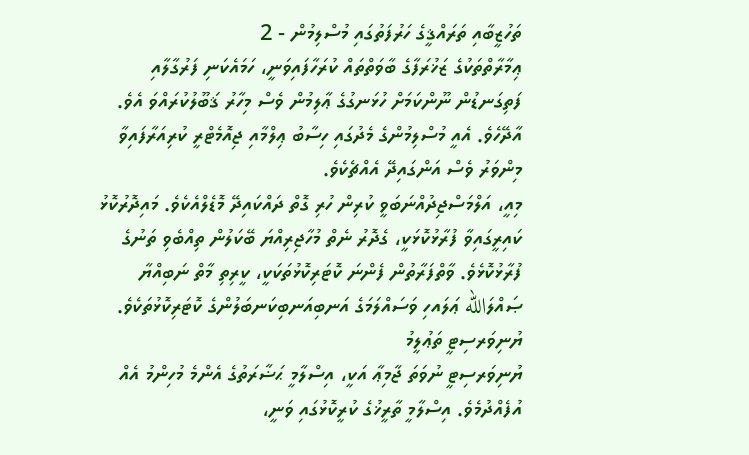ތަހުޒީބާއި ތަރައްޤީގެ ހަރުފަތުގައި މުސްލިމުން - 2
ޢިމާރާތްތަކުގެ ޒަޚުރަފާގެ ބާވަތްތައް ކުރަހާފައިވަނީ، ހަމައެކަނި ފަރުގާލާއި ފަތިގަނޑުން ނޫންކަމަށް ހުޅަނގުގެ ޢާލިމުން ވެސް މިހާރު ޤަބޫލުކުރައްވަ އެވެ. އާދޭހެވެ. އެއީ މުސްލިމުންގެ މެދުގައި ހިސާބު ޢިލްމާއި ޖިއޮމެޓްރީ ކުރިއަރާފައިވާ މިންވަރު ވެސް އަންގައިދޭ އެއްޗެކެވެ.
މިއީ، އަލްމަސްޖިދުއްނަބަވީ ކުރިން ހުރި ގޮތް ދައްކައިދޭ މޮޑެލްއެކެވެ. މައިދޮރުކޮޅު ކައިރީގައިވާ ފުރާޅުކޮޅަކީ، ގެދޮރު ނެތް މުހާޖިރިއްޔަ ބޭކަލުން ތިއްބެވި ތަނުގެ ފުރާޅުކޮޅެވެ. ވާތްފަރާތުން ފެންނަ ކޮޓަރިކޮޅުތަކަކީ، ކީރިތި މާތް ނަބިއްޔާ ޞައްލަالله ޢަލައހި ވަސައްލަމަގެ އަނބިއަނބިކަނބަލުންގެ ކޮޓަރިކޮޅުތަކެވެ.
ޔުނިވަރސިޓީ ތަޢުލީމު
ޔުނިވަރސިޓީ ނުވަތަ ޖާމިޢާ އަކީ، އިސްލާމީ ޙަޟާރަތުގެ އެންމެ މުހިންމު އެއް އުފެއްދުމެވެ. އިސްލާމީ ތާރީޚުގެ ކުރީކޮޅުގައި ވަނީ،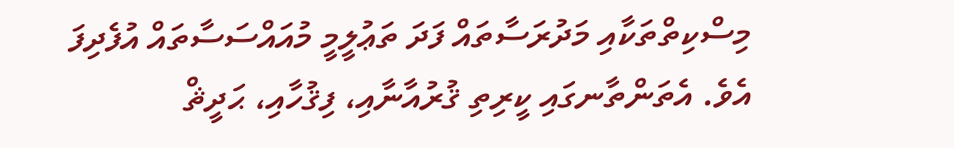މިސްކިތްތަކާއި މަދުރަސާތައް ފަދަ ތަޢުލީމީ މުއައްސަސާތައް އުފެދިފަ އެވެ. އެތަންތާނގައި ކީރިތި ޤުރުއާނާއި، ފިޤުހާއި، ޙަދީޘް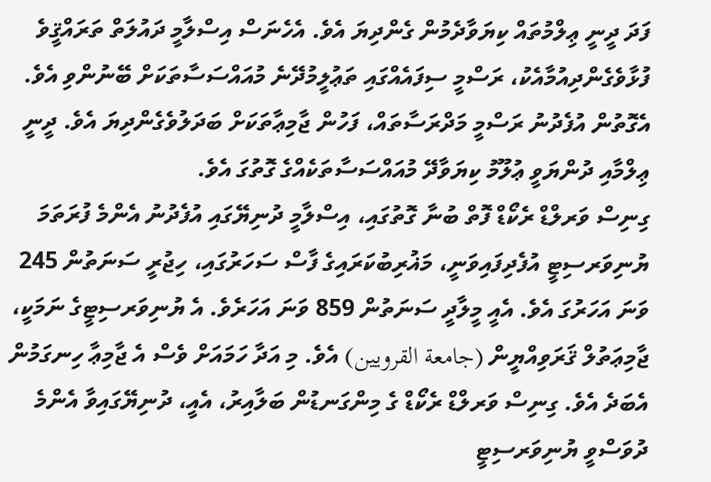ފަދަ ދީނީ ޢިލްމުތައް ކިޔަވާދެމުން ގެންދިޔަ އެވެ. އެހެނަސް އިސްލާމީ ދައުލަތް ތަރައްޤީވެ ފުޅާވެގެންދިއުމާއެކު، ރަސްމީ ސިފައެއްގައި ތަޢުލީމުދޭނެ މުއައްސަސާތަކަށް ބޭނުންވި އެވެ. އެގޮތުން އުފެދުނު ރަސްމީ މަދްރަސާތައް، ފަހުން ޖާމިޢާތަކަށް ބަދަލުވެގެންދިޔަ އެވެ. ދީނީ ޢިލްމާއި ދުންޔަވީ ޢުލޫމު ކިޔަވާދޭ މުއައްސަސާތަކެއްގެ ގޮތުގަ އެވެ.
ގިނިސް ވަރލްޑް ރެކޯޑް ފޮތް ބުނާ ގޮތުގައި، އިސްލާމީ ދުނިޔޭގައި އުފެދުނު އެންމެ ފުރަތަމަ ޔުނިވަރސިޓީ އުފެދިފައިވަނީ، މަޣުރިބުކަރައިގެ ފާސް ސަހަރުގައި، ހިޖުރީ ސަނަތުން 245 ވަނަ އަހަރުގަ އެވެ. އެއީ މީލާދީ ސަނަތުން 859 ވަނަ އަހަރެވެ. އެ ޔުނިވަރސިޓީގެ ނަމަކީ، ޖާމިޢަތުލް ޤަރަވިއްޔީން (جامعة القرويين) އެވެ. މި އަދާ ހަމައަށް ވެސް އެ ޖާމިޢާ ހިނގަމުން އެބަދެ އެވެ. ގިނިސް ވަރލްޑް ރެކޯޑް ގެ މިންގަނޑުން ބަލާއިރު، އެއީ، ދުނިޔޭގައިވާ އެންމެ ދުވަސްވީ ޔުނިވަރސިޓީ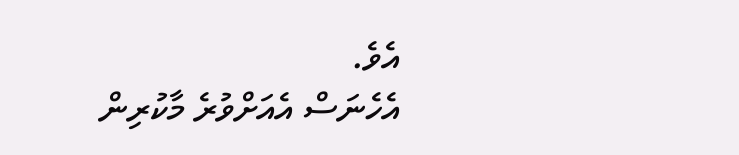އެވެ.
އެހެނަސް އެއަށްވުރެ މާކުރިން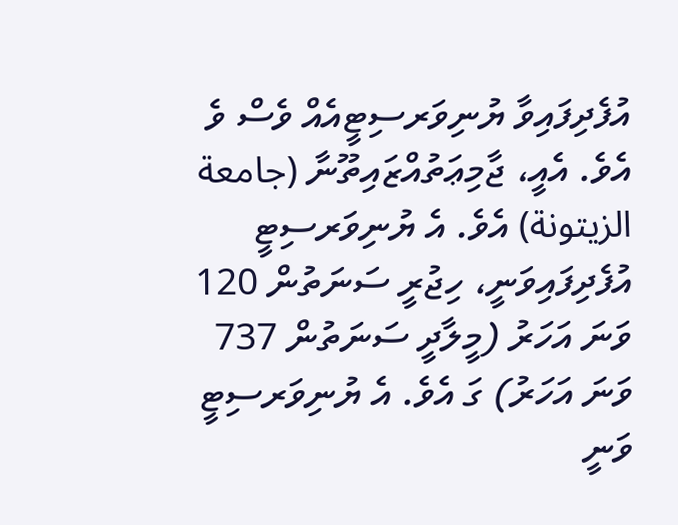އުފެދިފައިވާ ޔުނިވަރސިޓީއެއް ވެސް ވެ އެވެ. އެއީ، ޖާމިޢަތުއްޒައިތޫނާ (جامعة الزيتونة) އެވެ. އެ ޔުނިވަރސިޓީ އުފެދިފައިވަނީ، ހިޖުރީ ސަނަތުން 120 ވަނަ އަހަރު (މީލާދީ ސަނަތުން 737 ވަނަ އަހަރު) ގަ އެވެ. އެ ޔުނިވަރސިޓީ ވަނީ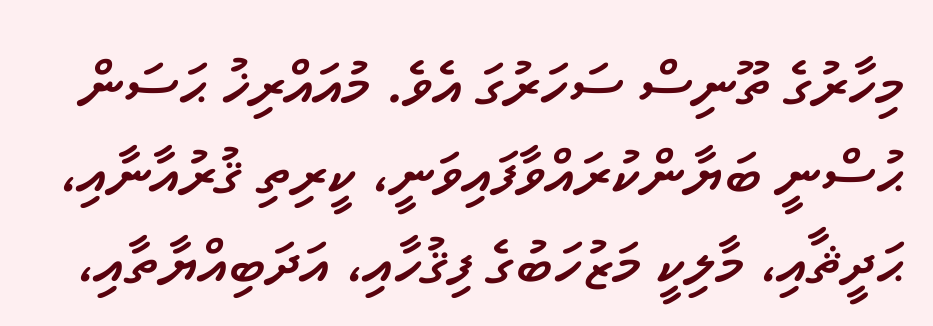މިހާރުގެ ތޫނިސް ސަހަރުގަ އެވެ. މުއައްރިޚު ޙަސަން ޙުސްނީ ބަޔާންކުރައްވާފައިވަނީ، ކީރިތި ޤުރުއާނާއި، ޙަދީޘާއި، މާލިކީ މަޒުހަބުގެ ފިޤުހާއި، އަދަބިއްޔާތާއި،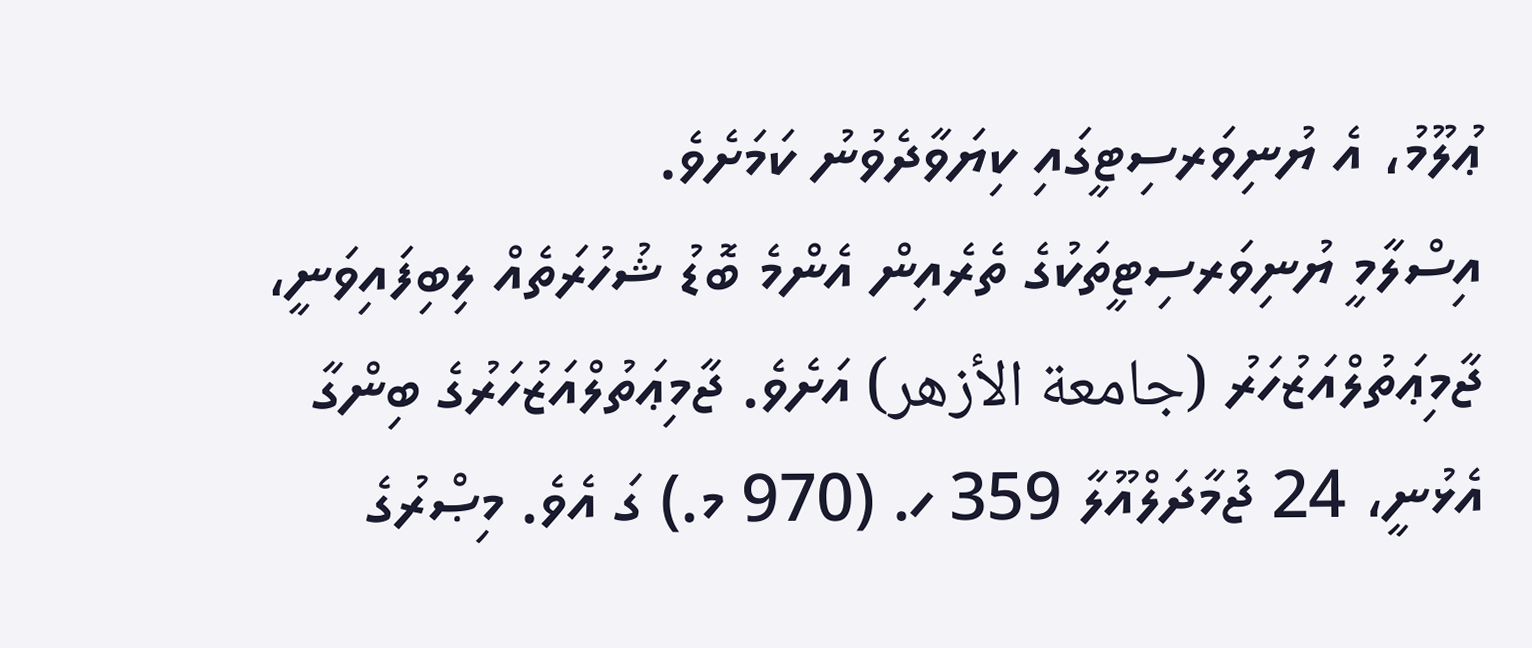ޢުލޫމު، އެ ޔުނިވަރސިޓީގައި ކިޔަވާދެވުނު ކަމަށެވެ.
އިސްލާމީ ޔުނިވަރސިޓީތަކުގެ ތެރެއިން އެންމެ ބޮޑު ޝުހުރަތެއް ލިބިފައިވަނީ، ޖާމިޢަތުލްއަޒުހަރު (جامعة الأزهر) އަށެވެ. ޖާމިޢަތުލްއަޒުހަރުގެ ބިންގާ އެޅުނީ، 24 ޖުމާދަލްއޫލާ 359 ހ. (970 މ.) ގަ އެވެ. މިޞްރުގެ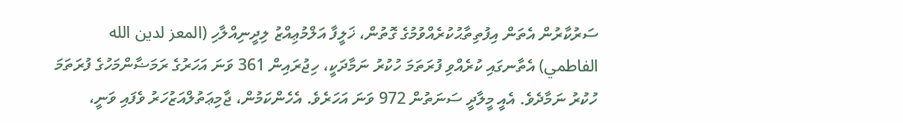ސަރުކާރުން އެތަން އިފުތިތާޙުކުރެއްވުމުގެ ގޮތުން، ޚަލީފާ އަލްމުޢިއްޒު ލިދީނިއްލާހި (المعز لدين الله الفاطمي) އެތާނގައި ކުރެއްވި ފުރަތަމަ ހުކުރު ނަމާދަކީ، ހިޖުރައިން 361 ވަނަ އަހަރުގެ ރަމަޟާންމަހުގެ ފުރަތަމަ ހުކުރު ނަމާދެވެ. އެއީ މީލާދީ ސަނަތުން 972 ވަނަ އަހަރެވެ. އެހެންކަމުން، ޖާމިޢަތުލްއަޒުހަރު ވެފައި ވަނީ،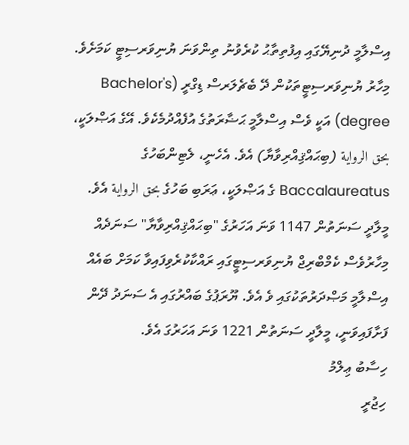އިސްލާމީ ދުނިޔޭގައި އިފުތިތާޙު ކުރެވުނު ތިންވަނަ ޔުނިވަރސިޓީ ކަމަށެވެ.
މިހާރު ޔުނިވަރސިޓީތަކުން ދޭ ބެޗެލަރސް ޑިގްރީ (Bachelor's degree) އަކީ ވެސް އިސްލާމީ ޙަޟާރަތުގެ އުފެއްދުމެކެވެ. އޭގެ އަޞްލަކީ، بحق الرواية (ބިޙައްޤިއްރިވާޔާ) އެވެ. އެހެނީ، ލެޓިންބަހުގެ Baccalaureatus ގެ އަޞްލަކީ، ޢަރަބި ބަހުގެ بحق الرواية އެވެ. މީލާދީ ސަނަތުން 1147 ވަނަ އަހަރުގެ "ބިޙައްޤިއްރިވާޔާ" ސަނަދެއް މިހާރުވެސް ކެމްބްރިޖް ޔުނިވަރސިޓީގައި ރައްކާކުރެވިފައިވާ ކަމަށް ބައެއް އިސްލާމީ މަޞްދަރުތަކުގައި ވެ އެވެ. ޔޫރަޕުގެ ބައްރުގައި އެ ސަނަދު ދޭން ފަށާފައިވަނީ، މީލާދީ ސަނަތުން 1221 ވަނަ އަހަރުގަ އެވެ.
ހިސާބު ޢިލްމު
ހިޖުރީ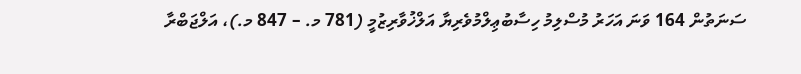ސަނަތުން 164 ވަނަ އަހަރު މުސްލިމު ހިސާބުޢިލްމުވެރިޔާ އަލްޚުވާރިޒުމީ (781 މ. – 847 މ.)، އަލްޖަބްރާ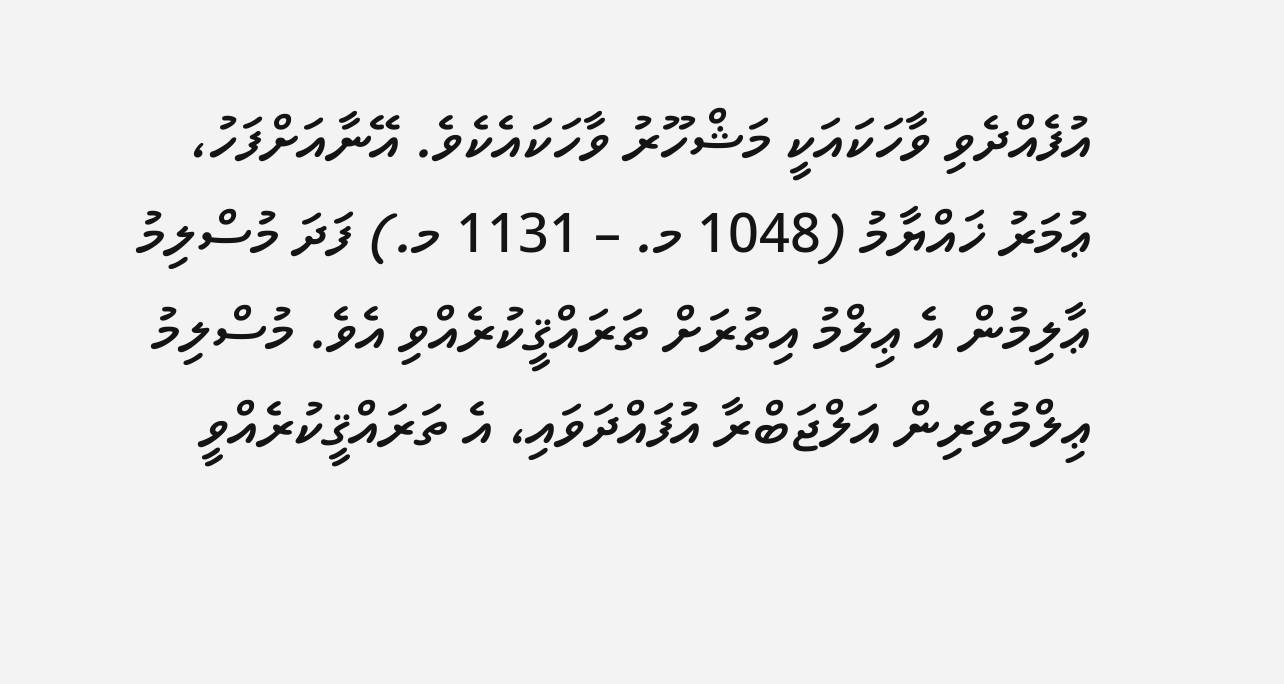އުފެއްދެވި ވާހަކައަކީ މަޝްހޫރު ވާހަކައެކެވެ. އޭނާއަށްފަހު، ޢުމަރު ޚައްޔާމު (1048 މ. – 1131 މ.) ފަދަ މުސްލިމު ޢާލިމުން އެ ޢިލްމު އިތުރަށް ތަރައްޤީކުރެއްވި އެވެ. މުސްލިމު ޢިލްމުވެރިން އަލްޖަބްރާ އުފައްދަވައި، އެ ތަރައްޤީކުރެއްވީ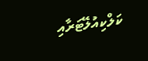ކަލްކިއުލޭޓަރާއި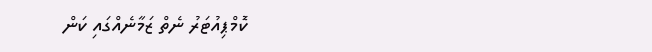ކޮމްޕިއުޓަރު ނެތް ޒަމާނެއްގައި ކަން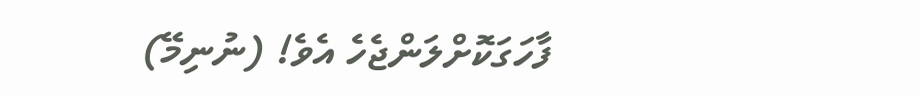ފާހަގަކޮށްލަންޖެހެ އެވެ! (ނުނިމޭ)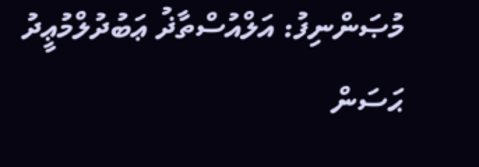މުޞަންނިފު: އަލްއުސްތާޛު ޢަބުދުލްމުޢީދު ޙަސަން